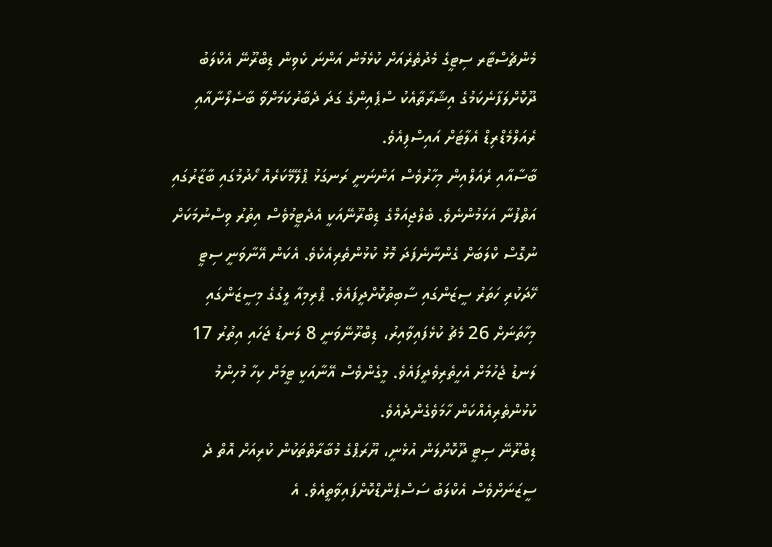މެންޗެސްޓާރ ސިޓީގެ މެދުތެރެއަށް ކުޅެމުން އަންނަ ކެވިން ޑިބްރޫނޭ އެކްލަބު ދޫކޮށްލަފާނެކަމުގެ އިޝާރާތާއެކު ސްޕެއިންގެ ގަދަ ދެބާރުކަމަށްވާ ބާސެލޯނާއާއި ރެއަލްމެޑްރިޑް އެލާޓަށް އައިސްފިއެވެ.
ބާސާއާއި ރެއަލްއިން މިހާރުވެސް އަންނަނީ ރަނގަޅު ޕްލޭމޭކަރެއް ހޯދުމުގައި ބާޒާރުގައި އަތްފުނާ އަޅަމުންނެވެ. ބެލްޖިއަމްގެ ޑިބްރޫނޭއަކީ އެދެޓީމުވެސް އިތުރު ވިސްނުމަކަށް ނުގޮސް ކްލަބަށް ގެންނާނެފަދަ މޮޅު ކުޅުންތެރިއެކެވެ. އެކަން އޭނާވަނީ ސިޓީ ހޭދަކުރި ހަތަރު ސީޒަންގައި ސާބިތުކޮށްދީފައެވެ. ޕްރިމިއާ ލީގުގެ މިސީޒަންގައި މިހާތަނަށް 26 މެޗު ކުޅެފައިވާއިރު، ޑިބްރޫނޭވަނީ 8 ލަނޑު ޖަހައި އިތުރު 17 ލަނޑު ޖެހުމަށް އެހީތެރިވެދީފައެވެ. މީގެންވެސް އޭނާއަކީ ޓީމަށް ކިހާ މުހިންމު ކުޅުންތެރިއެއްކަން ހާމަވެގެންދެއެވެ.
ޑިބްރޫނޭ ސިޓީ ދޫކޮށްލަން އުޅެނީ، ޔޫރަޕްގެ މުބާރާތްތަކުން ކުރިއަށް އޮތް ދެ ސީޒަނަށްވެސް އެކްލަބު ސަސްޕެންޑްކޮށްފައިވާތީއެވެ. އެ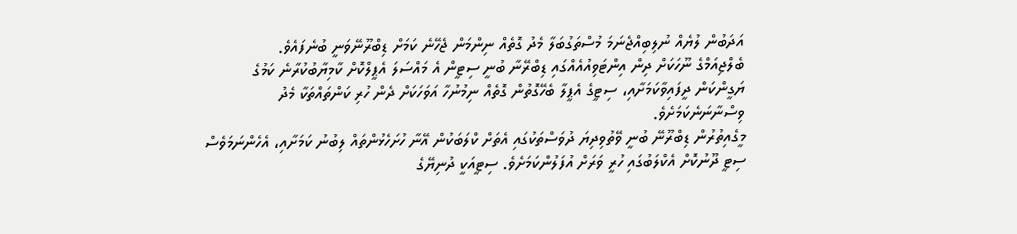އަދަބުން ލުޔެއް ނުލިބިއްޖެނަމަ މުސްތަގުބަލާ މެދު ގޮތެއް ނިންމަން ޖެހޭނެ ކަމަށް ޑިބްރޫނޭވަނީ ބުނެފައެވެ.
ބެލްޖިއަމްގެ ނޫހަކަށް ދިން އިންޓަވިއުއެއްގައި ޑިބްރޭނާ ބުނީ ސިޓީން އެ މައްސަލަ އެޕީލްކޮށް ކާމިޔާބުކުރާނެ ކަމުގެ ޔަގީންކަން ދީފައިވާކަމަށާއި، ސިޓީގެ އެޕީލާ ބެހޭގޮތުން ގޮތެއް ނިމުނުހާ އަވަހަކަށް ދެން ހުރި ކަންތައްތަކާ މެދު ވިސްނާނަނެކަމަށެވެ.
މީގެއިތުރުން ޑިބްރޫނޭ ބުނީ ވޭތުވިދިޔަ ދުވަސްތަކުގައި އެތަށް ކްލަބަކުން އޭނާ ހުށަހެޅުންތައް ލިބުނު ކަމަށާއި، އެހެންނަމަވެސް ސިޓީ ދޫނުކޮށް އެކްލަބުގައި ހުރީ ވަރަށް އުފަލުންކަމަށެވެ. ސިޓީއަކީ ދުނިޔޭގެ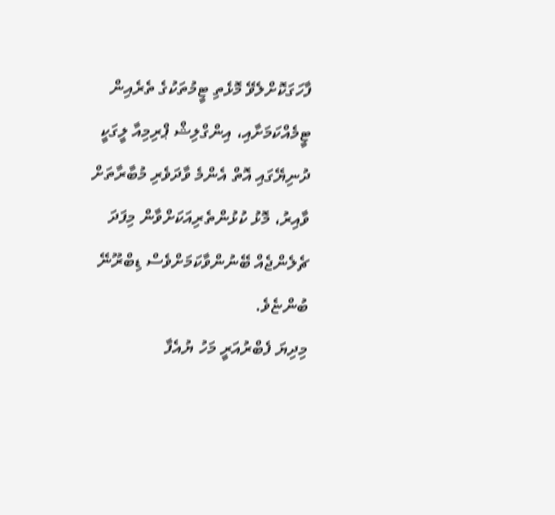ފާހަގަކޮށްލެވޭ މޮޅެތި ޓީމުތަކުގެ ތެރެއިން ޓީމެއްކަމަށާއި، އިންގްލިޝް ޕްރިމިއާ ލީގަކީ ދުނިޔޭގައި އޮތް އެންމެ ވާދަވެރި މުބާރާތަށް ވާއިރު، މޮޅު ކުޅުންތެރިއަކަށްވާން މިފަދަ ޗެލެންޖެއް ބޭނުންވާކަމަށްވެސް ޑިބްރޫނޭ ބުންޏެވެ.
މިދިޔަ ފެބްރުއަރީ މަހު ޔުއެފާ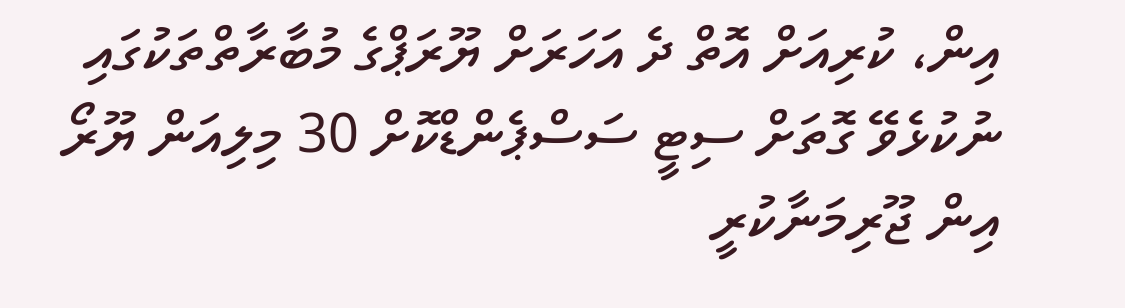އިން، ކުރިއަށް އޮތް ދެ އަހަރަށް ޔޫރަޕްގެ މުބާރާތްތަކުގައި ނުކުޅެވޭ ގޮތަށް ސިޓީ ސަސްޕެންޑްކޮށް 30 މިލިއަން ޔޫރޯ އިން ޖޫރިމަނާކުރީ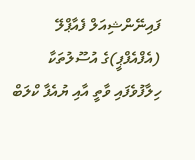ފައިނޭންޝިއަލް ފެއާޕްލޭ (އެފްއެފްޕީ)ގެ އުސޫލުތަކާ ހިލާފުވެފައި ވާތީ އާއި ޔުއެފާ ކްލަބް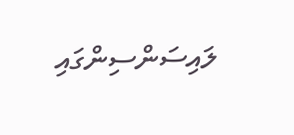ލައިސަންސިންގައި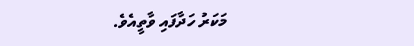މަކަރު ހަދާފައި ވާތީއެވެ.